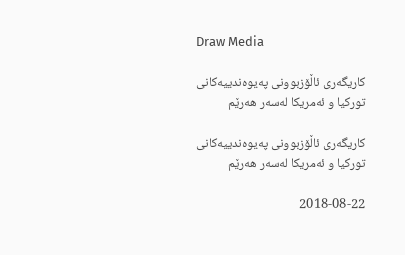Draw Media

كاریگەری ئاڵۆزبوونی پەیوەندییەكانی توركیا و ئەمریكا لەسەر هەرێم

كاریگەری ئاڵۆزبوونی پەیوەندییەكانی توركیا و ئەمریكا لەسەر هەرێم

2018-08-22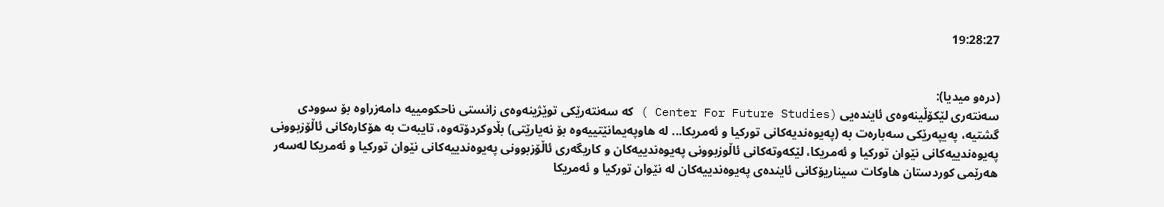19:28:27


(درەو میدیا):
سەنتەری لێكۆڵینەوەی ئایندەیی (Center For Future Studies ) كە سەنتەرێكی توێژینەوەی زانستی ناحكومییە دامەزراوە بۆ سوودی گشتیە، پەیپەرێكی سەبارەت بە (پەیوەندیەكانی توركیا و ئەمریكا... لە هاوپەیمانێتییەوە بۆ نەیارێتی) بڵاوكردۆتەوە، تایبەت بە هۆكارەكانی ئاڵۆزبوونی پەیوەندییەكانی نێوان توركیا و ئەمریكا، لێكەوتەكانی ئاڵوزبوونی پەیوەندییەكان و كاریگەری ئاڵۆزبوونی پەیوەندییەكانی نێوان توركیا و ئەمریكا لەسەر هەرێمی كوردستان هاوكات سیناریۆكانی ئایندەی پەیوەندییەكان لە نێوان توركیا و ئەمریكا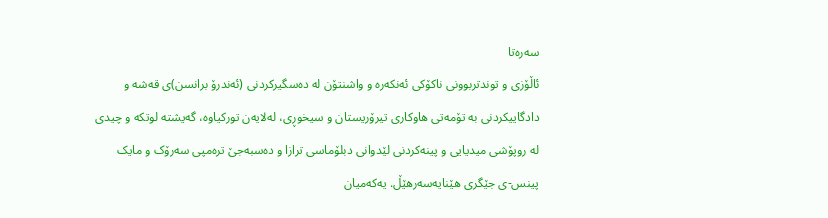سەرەتا
ئاڵۆزی و توندتربوونی ناکۆکی ئەنکەرە و واشنتۆن لە دەسگیرکردنی (ئەندرۆ برانسن)ی قەشە و دادگاییکردنی بە تۆمەتی هاوکاری تیرۆریستان و سیخوڕی، لەلایەن تورکیاوە، گەیشتە لوتکە و چیدی لە روپۆشی میدیایی و پینەکردنی لێدوانی دبلۆماسی ترازا و دەسبەجێ ترەمپی سەرۆک و مایک پینس-ی جێگری هێنایەسەرهێڵ. یەکەمیان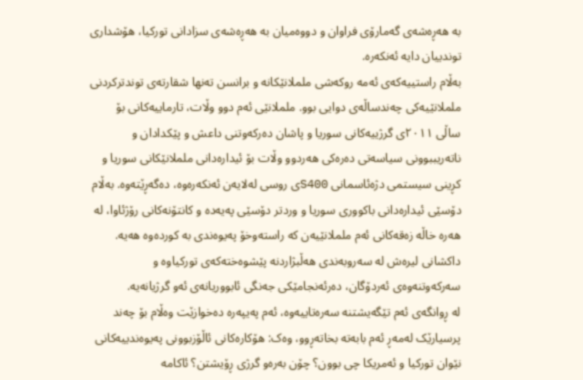بە هەڕەشەی گەمارۆی فراوان و دووەمیان بە هەڕەشەی سزادانی تورکیا، هۆشداری توندییان دایە ئەنکەرە.
بەڵام راستییەکەی ئەمە روکەشی ململانێکانە و برانسن تەنها شقارتەی توندترکردنی ململانێیەکی چەندساڵەی دوایی بوو. ململانێی ئەم دوو وڵات، تارماییەکانی بۆ ساڵی ٢٠١١ی گرژییەکانی سوریا و پاشان دەرکەوتنی داعش و پێکدادان و ناتەریببوونی سیاسەتی دەرەکی هەردوو وڵات بۆ ئیدارەدانی ململانێکانی سوریا و کڕینی سیستمی دژەئاسمانی S400ی روسی لەلایەن ئەنکەرەوە، دەگەڕێتەوە. بەڵام دۆسێی ئیدارەدانی باکووری سوریا و وردتر دۆسێی پەیەدە و کانتۆنەکانی رۆژئاوا، لە هەرە خاڵە زەقەکانی ئەم ململانێیەن کە راستەوخۆ پەیوەندی بە کوردەوە هەیە. داکشانی لیرەش لە سەروبەندی هەڵبژاردنە پێشوەختەکەی تورکیاوە و سەرکەوتنەوەی ئەردۆگان، دەرئەنجامێکی جەنگی ئابووریانەی ئەو گرژیانەیە.
لە ڕوانگەی ئەم تێگەیشتنە سەرەتاییەوە، ئەم پەیپەرە دەخوازێت وەڵام بۆ چەند پرسیارێک لەمەڕ ئەم بابەتە بخاتەڕوو، وەک: هۆکارەکانی ئاڵۆزبوونی پەیوەندییەکانی نێوان تورکیا و ئەمریکا چی بوون؟ چۆن بەرەو گرژی ڕۆیشتن؟ ئاکامە‌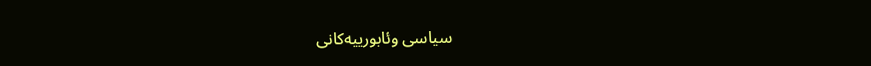سیاسی وئابورییه‌كانی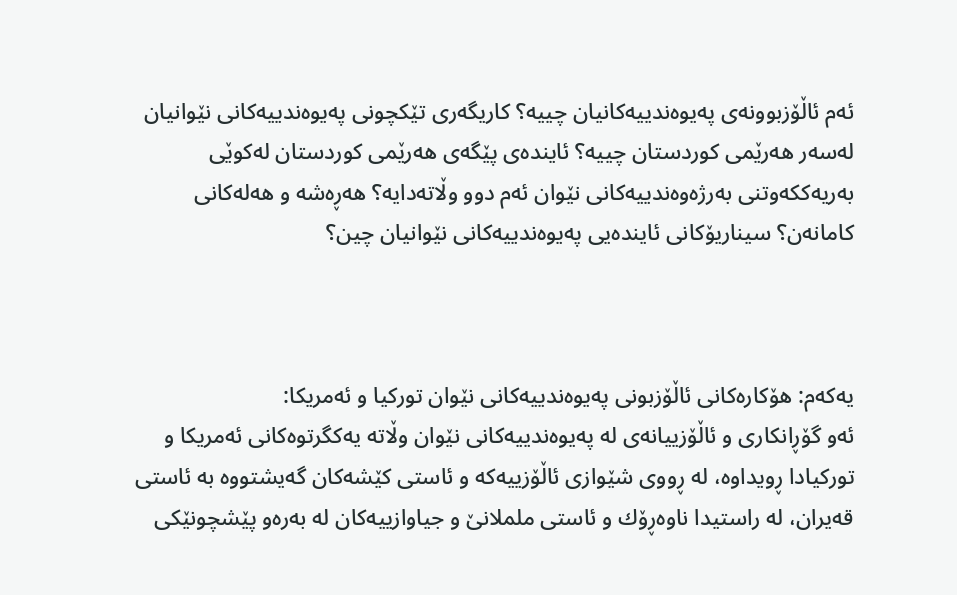ئەم ئاڵۆزبوونەی په‌یوه‌ندییه‌كانیان چییە؟ كاریگه‌ری تێكچونی په‌یوه‌ندییەکانی نێوانیان له‌سه‌ر هه‌رێمی كوردستان چییە؟ ئایندەی پێگەی هەرێمی کوردستان لەکوێی بەریەککەوتنی بەرژەوەندییەکانی نێوان ئەم دوو وڵاتەدایە؟ هەڕەشە و هەلەکانی کامانەن؟ سیناریۆكانی ئاینده‌یی په‌یوه‌ندییه‌كانی نێوانیان چین؟



یەکەم: هۆکارەکانی ئاڵۆزبونی په‌یوه‌ندییه‌كانی نێوان تورکیا و ئەمریکا:
ئه‌و گۆڕانكاری و ئاڵۆزییانه‌ی له‌ په‌یوه‌ندییه‌كانی نێوان وڵاته‌ یه‌كگرتوه‌كانی ئه‌مریكا و توركیادا ڕویداوه‌، له‌ ڕووی شێوازی ئاڵۆزییه‌كه‌ و ئاستی كێشه‌كان گه‌یشتووه‌ به‌ ئاستی قه‌یران، له‌ راستیدا ناوه‌ڕۆك و ئاستی ململانێ و جیاوازییه‌كان له‌ به‌ره‌و پێشچونێكی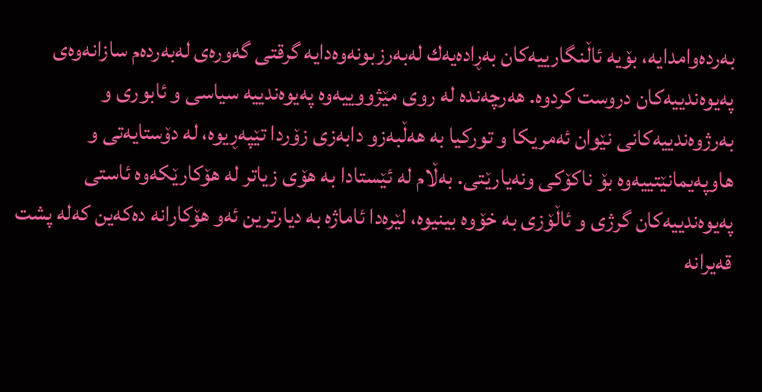به‌رده‌وامدایه‌، بۆیه‌ ئاڵنگارییه‌كان به‌ڕاده‌یه‌ك له‌به‌رزبونه‌وه‌دایه‌ گرقتی گه‌وره‌ی له‌به‌رده‌م سازانه‌وه‌ی په‌یوه‌ندییه‌كان دروست كردوه‌. هه‌رچه‌نده‌ له‌ روی مێژووییه‌وه‌ په‌یوه‌ندییه‌ سیاسی و ئابوری و به‌رژوه‌ندییه‌كانی نێوان ئه‌مریكا و توركیا به‌ هه‌ڵبه‌زو دابه‌زی زۆردا تێپه‌ڕیوه‌، له‌ دۆستایه‌تی و هاوپه‌یمانێتییه‌وه‌ بۆ ناکۆکی ونه‌یارێتی. به‌ڵام له‌ ئێستادا به‌ هۆی زیاتر له‌ هۆكارێكه‌وه‌ ئاستی په‌یوه‌ندییه‌كان گرژی و ئاڵۆزی به‌ خۆوه‌ بینیوه‌، لێره‌دا ئاماژە به‌ دیارترین ئه‌و هۆكارانه‌ ده‌كه‌ین كه‌له‌ پشت قه‌یرانه‌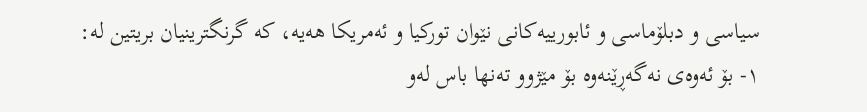سیاسی و دبلۆماسی و ئابورییه‌كانی نێوان توركیا و ئه‌مریكا هه‌یه، کە گرنگترینیان بریتین لە:
١- بۆ ئه‌وه‌ی نه‌گه‌ڕێنه‌وه‌ بۆ مێژوو ته‌نها باس له‌و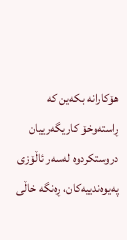هۆكارانه‌ بكه‌ین كه‌ ڕاسته‌وخۆ كاریگه‌رییان دروستكردوه‌ له‌سه‌ر ئاڵۆزی په‌یوه‌ندییه‌كان، ڕە‌‌نگه‌ خاڵی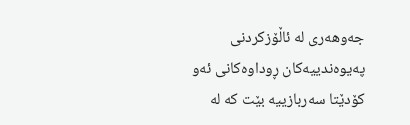جه‌وهه‌ری له ئاڵۆزكردنی په‌یوه‌ندییه‌كان ڕوداوه‌كانی ئه‌و كۆدێتا سه‌ربازییه‌ بێت كه‌ له‌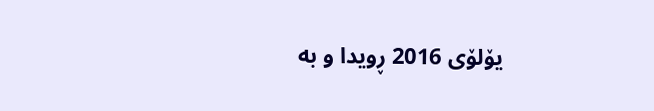یۆلۆی 2016 ڕویدا و به‌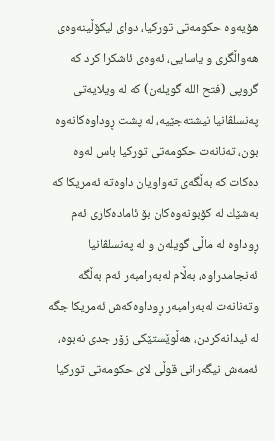هۆیه‌وه‌ حكومه‌تی توركیا، دوای لیكۆڵینه‌وه‌ی هه‌واڵگری و یاسایی، ئه‌وه‌ی ئاشكرا كرد كه‌ گروپی (فتح الله‌ گویله‌ن) كه‌ له‌ ویلایه‌تی په‌نسلڤانیا نیشته‌جێیه‌، له‌ پشت ڕوداوه‌كانه‌وه‌ بون، ته‌نانه‌ت حكومه‌تی توركیا باس له‌وه‌ ده‌كات كه‌ به‌ڵگه‌ی ته‌واویان داوه‌ته‌ ئه‌مریكا كه‌ به‌شێك له‌ كۆبونه‌وه‌كان بۆ ئاماده‌كاری ئه‌م ڕوداوه‌ له‌ ماڵی گویله‌ن و له‌ په‌نسلڤانیا ئه‌نجامدراوه‌، به‌ڵام له‌به‌رامبه‌ر ئه‌م به‌ڵگه‌ وته‌نانه‌ت له‌به‌رامبه‌ر ڕوداوه‌كه‌ش ئه‌مریكا جگه‌ له‌ ئیدانه‌كردن، هه‌ڵوێستێكی زۆر جدی نه‌بوه‌، ئه‌مه‌ش نیگه‌رانی قوڵی لای حكومه‌تی توركیا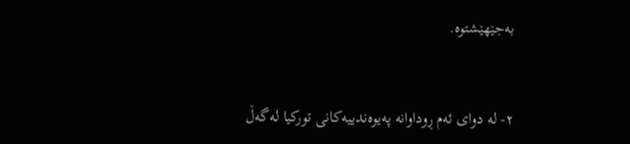به‌جێهێشتوه‌.


٢- له‌ دوای ئه‌م ڕوداوانه‌ په‌یوه‌ندییه‌كانی توركیا له‌گه‌ڵ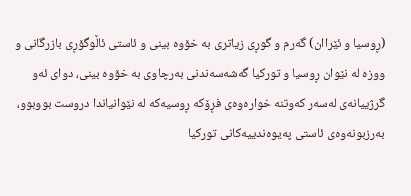(ڕوسیا و ئێراان) گه‌رم و گوڕی زیاتری به‌ خۆوه‌ بینی و ئاستی ئاڵوگۆڕی بازرگانی و ووزه‌ له‌ نێوان ڕوسیا و توركیا گه‌شه‌سه‌ندنی به‌رچاوی به‌ خۆوه‌ بینی، دوای ئه‌و گرژییانه‌ی له‌سه‌ر كه‌وتنه‌ خواره‌وه‌ی فڕۆكه‌ ڕوسیه‌كه‌ له‌ نێوانیاندا دروست بووبوو، به‌رزبونه‌وه‌ی ئاستی په‌یوه‌ندییه‌كانی توركیا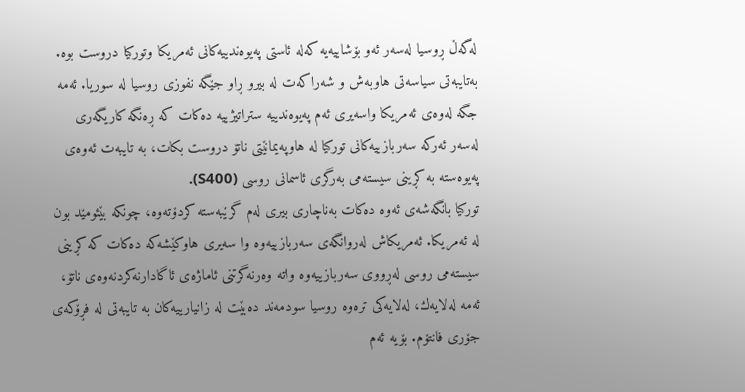له‌گه‌ڵ ڕوسیا له‌سه‌ر ئه‌و بۆشاییه‌یه‌ كه‌له‌ ئاستی په‌یوه‌ندییه‌كانی ئه‌مریكا وتوركیا دروست بوه‌. به‌تایبه‌تی سیاسه‌تی هاوبه‌ش و شه‌راكه‌ت له‌ بیرو ڕاو جێگه‌ نفوزی روسیا له‌ سوریا. ئه‌مه‌ جگه‌ له‌وه‌ی ئه‌مریكا واسه‌یری ئه‌م په‌یوه‌ندییه‌ ستراتیژییه‌ ده‌كات كه‌ ڕە‌نگه‌ كاریگه‌ری له‌سه‌ر ئه‌ركه‌ سه‌ربازییه‌كانی توركیا له‌ هاوپه‌یمانێتی ناتۆ دروست بكات، به‌ تایبه‌ت ئەوه‌ی په‌یوه‌سته‌ به‌ كڕینی سیسته‌می به‌رگری ئاسمانی روسی (S400).
توركیا بانگه‌شه‌ی ئه‌وه‌ ده‌كات به‌ناچاری بیری له‌م گرێبه‌سته‌ كردۆته‌وه‌، چونكه‌ بێئومێد بون له‌ ئه‌مریكا. ئه‌مریكاش له‌روانگه‌ی سه‌ربازییه‌وه‌ وا سه‌یری هاوكێشه‌كه‌ ده‌كات كه‌ ‌كڕینی سیسته‌می روسی له‌ڕووی سه‌ربازییه‌وه واته‌ وه‌رنه‌گرتنی ئاماژە‌ی ئاگادارنه‌كردنه‌وه‌ی ناتۆ، ئه‌مه‌ له‌لایه‌ك، له‌لایه‌كی تره‌وه‌ روسیا سودمه‌ند ده‌بێت له‌ زانیارییه‌كان به‌ تایبه‌تی له‌ فڕۆكه‌ی جۆری فانتۆم. بۆیە ئه‌م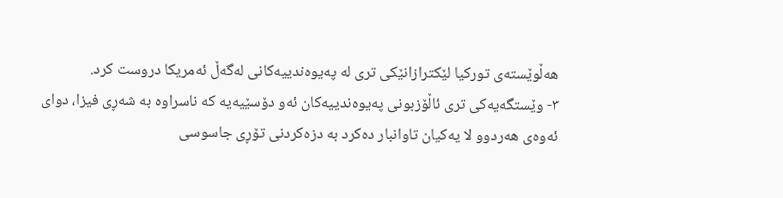هه‌ڵوێسته‌ی توركیا لێكترازانێكی تری له‌ په‌یوه‌ندییه‌كانی لەگەڵ ئەمریکا دروست كرد.
٣- وێستگه‌یه‌كی تری ئاڵۆزبونی په‌یوه‌ندییه‌كان ئه‌و دۆسێیەیە كه‌ ناسراوە به‌ شه‌ڕی فیزا، دوای ئه‌وه‌ی هه‌ردوو لا یه‌كیان تاوانبار ده‌كرد به‌ دزه‌كردنی تۆڕی‌ جاسوسی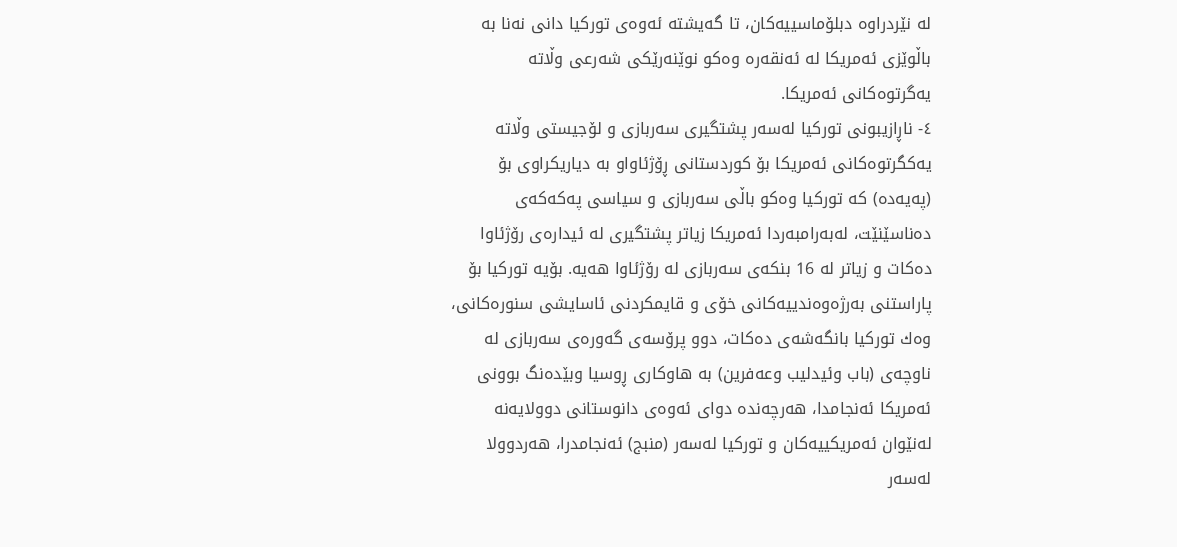له‌ نێردراوه‌ دبلۆماسییه‌كان، تا گه‌یشته‌ ئه‌وه‌ی توركیا دانی نه‌نا به‌ باڵوێزی ئه‌مریكا له‌ ئه‌نقه‌ره‌ وه‌كو نوێنه‌رێكی شه‌رعی وڵاته‌ یه‌گرتوه‌كانی ئه‌مریكا.
٤- ناڕازیبونی توركیا له‌سه‌ر پشتگیری سه‌ربازی و لۆجیستی وڵاته‌ یه‌كگرتوه‌كانی ئه‌مریكا بۆ كوردستانی ڕۆژئاواو به‌ دیاریكراوی بۆ (په‌یه‌ده‌) كه‌ توركیا وه‌كو باڵی سه‌ربازی و سیاسی په‌كه‌كه‌ی ده‌ناسێنێت، له‌به‌رامبه‌ردا ئه‌مریكا زیاتر پشتگیری له‌ ئیداره‌ی رۆژئاوا ده‌كات و زیاتر له‌ 16 بنكه‌ی سه‌ربازی له‌ رۆژئاوا هه‌یه‌. بۆیه‌ توركیا بۆ پاراستنی به‌رژە‌وه‌ندییه‌كانی خۆی و قایمكردنی ئاسایشی سنوره‌كانی، وه‌ك توركیا بانگه‌شه‌ی ده‌كات، دوو پرۆسه‌ی گه‌وره‌ی سه‌ربازی له‌ ناوچه‌ی (باب وئیدلیب وعه‌فرین) به‌ هاوكاری ڕوسیا وبێده‌نگ بوونی ئه‌مریكا ئه‌نجامدا، هه‌رچه‌نده‌ دوای ئه‌وه‌ی دانوستانی دوولایه‌نه‌ له‌نێوان ئه‌مریكییه‌كان و توركیا له‌سه‌ر (منبج) ئه‌نجامدرا، هه‌ردوولا له‌سه‌ر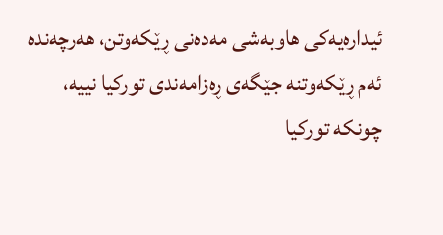ئیداره‌یه‌كی هاوبه‌شی مه‌ده‌نی ڕێكه‌وتن، هه‌رچه‌نده‌ ئه‌م ڕێكه‌وتنه‌ جێگه‌ی ڕەزامه‌ندی توركیا نییه‌، چونكه‌ توركیا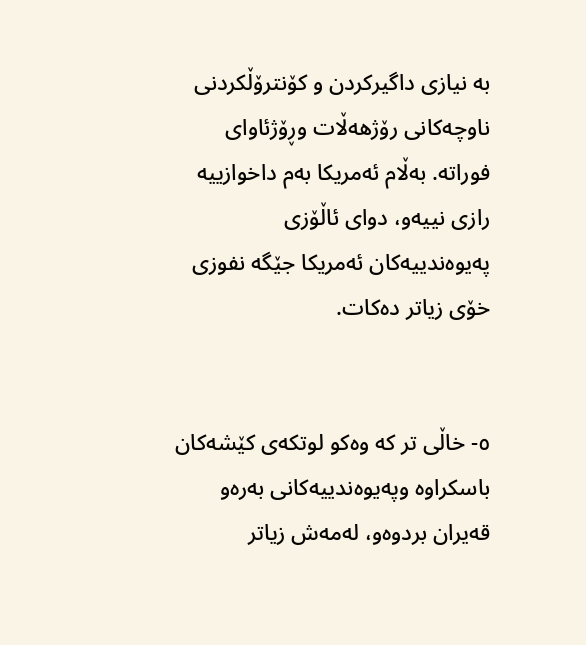به‌ نیازی داگیركردن و كۆنترۆڵكردنی ناوچه‌كانی رۆژهه‌ڵات وڕۆژئاوای فوراته‌. به‌ڵام ئه‌مریكا به‌م داخوازییه‌ رازی نییه‌و، دوای ئاڵۆزی په‌یوه‌ندییه‌كان ئه‌مریكا جێگه‌ نفوزی خۆی زیاتر ده‌كات.


٥- خاڵی تر كه‌ وه‌كو لوتكه‌ی كێشه‌كان باسكراوه‌ وپه‌یوه‌ندییه‌كانی به‌ره‌و قه‌یران بردوه‌و، له‌مه‌ش زیاتر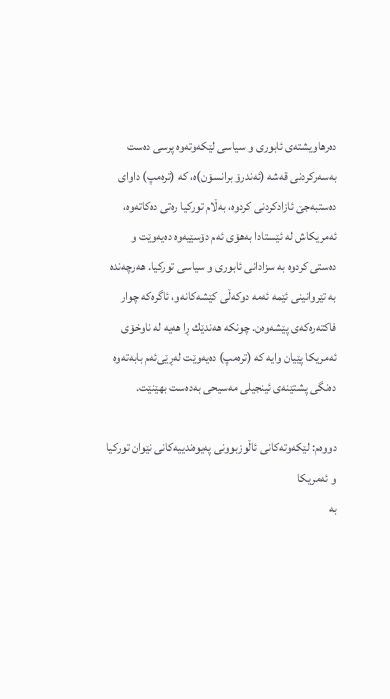ده‌رهاویشته‌ی ئابوری و سیاسی لێكه‌وته‌وه‌ پرسی ده‌ست به‌سه‌ركردنی قه‌شه ‌(ئه‌ندرۆ برانسۆن)ە‌، كه‌ (تره‌مپ) داوای ده‌ستبه‌جێ ئازادكردنی كردوە، به‌ڵام توركیا ره‌تی ده‌كاته‌وه،‌ ئه‌مریكاش له‌ ئێستادا به‌هۆی ئه‌م دۆسێیه‌وه‌ ده‌یه‌وێت و ده‌ستی كردوه‌ به‌ سزادانی ئابوری و سیاسی توركیا. هه‌رچه‌نده‌ به‌ تێروانینی ئێمه‌ ئه‌مه‌ دوكه‌ڵی كێشه‌كانه‌و، ئاگره‌كه‌ چوار فاكته‌ره‌كه‌ی پێشه‌وه‌ن. چونكه‌ هه‌ندێك ڕا هه‌یه‌ له‌ ناوخۆی ئه‌مریكا پێیان وایه‌ كه‌ (تره‌مپ) ده‌یه‌وێت له‌ڕێی‌ئه‌م بابه‌ته‌وه‌ ده‌نگی پشتێنه‌ی ئینجیلی مه‌سیحی به‌ده‌ست بهێنێت.

دووەم: لێكەوتەكانی ئاڵوزبوونی پەیوەندییەكانی نێوان توركیا و ئەمریكا
بە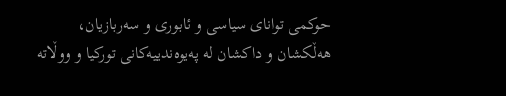حوكمی توانای سیاسی و ئابوری و سەربازیان، هەڵكشان و داكشان لە پەیوەندییەكانی توركیا و ووڵاتە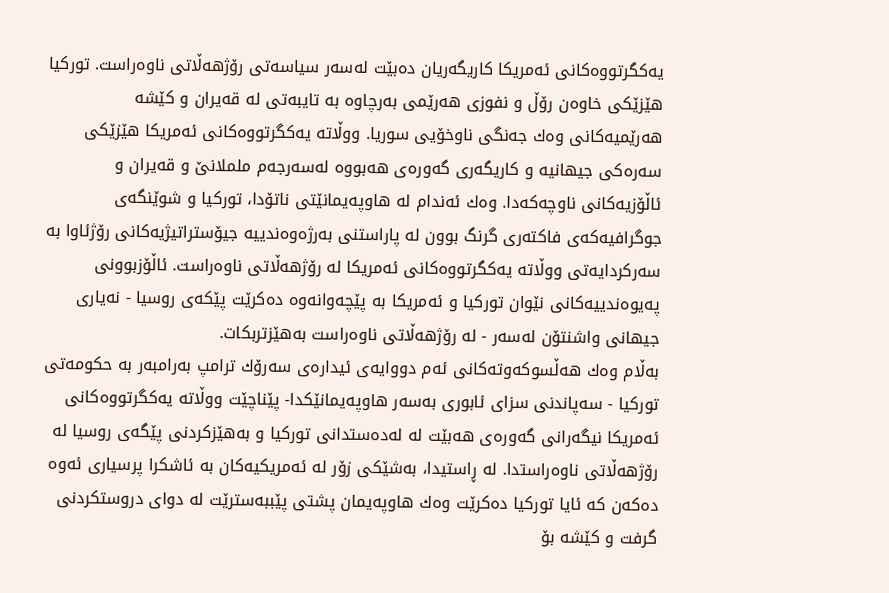یەكگرتووەكانی ئەمریكا كاریگەریان دەبێت لەسەر سیاسەتی رۆژهەڵاتی ناوەراست. توركیا هێزێكی خاوەن رۆڵ و نفوزی هەرێمی بەرچاوە بە تایبەتی لە قەیران و كێشە هەرێمیەكانی وەك جەنگی ناوخۆیی سوریا. ووڵاتە یەكگرتووەكانی ئەمریكا هێزێكی سەرەكی جیهانیە و كاریگەری گەورەی هەبووە لەسەرجەم ململانێ و قەیران و ئاڵۆزیەكانی ناوچەكەدا. وەك ئەندام لە هاوپەیمانێتی ناتۆدا، توركیا و شوێنگەی جوگرافیەكەی فاكتەری گرنگ بوون لە پاراستنی بەرژەوەندییە جیۆستراتیژیەكانی رۆژئاوا بە سەركردایەتی ووڵاتە یەكگرتووەكانی ئەمریكا لە رۆژهەڵاتی ناوەراست. ئاڵۆزبوونی پەیوەندییەكانی نێوان توركیا و ئەمریكا بە پێچەوانەوە دەكرێت پێكەی روسیا - نەیاری جیهانی واشنتۆن لەسەر - لە رۆژهەڵاتی ناوەراست بەهێزتربكات.
بەڵام وەك هەڵسوكەوتەكانی ئەم دووایەی ئیدارەی سەرۆك ترامپ بەرامبەر بە حكومەتی توركیا - سەپاندنی سزای ئابوری بەسەر هاوپەیمانێكدا- پێناچێت ووڵاتە یەكگرتووەكانی ئەمریكا نیگەرانی گەورەی هەبێت لە لەدەستدانی توركیا و بەهێزكردنی پێگەی روسیا لە رۆژهەڵاتی ناوەراستدا. لە ڕاستیدا، بەشێكی زۆر لە ئەمریكیەكان بە ئاشكرا پرسیاری ئەوە دەكەن كە ئایا توركیا دەكرێت وەك هاوپەیمان پشتی پێببەسترێت لە دوای دروستكردنی گرفت و كێشە بۆ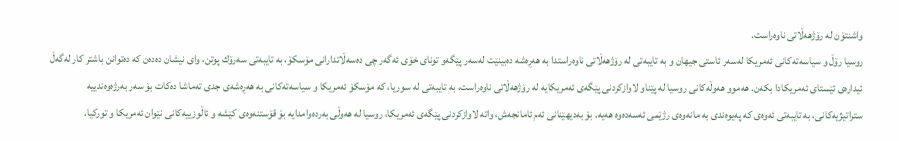واشنتۆن لە رۆژهەڵاتی ناوەراست.
روسیا رۆڵ و سیاسەتەكانی ئەمریكا لەسەر ئاستی جیهان و بە تایبەتی لە رۆژهەڵاتی ناوەراستدا بە هەڕەشە دەبینێت لەسەر پێگەو تونای خۆی ئەگەر چی دەسەڵاتدارانی مۆسكۆ، بە تایبەتی سەرۆك پوتن، وای نیشان دەدەن كە دەتوانن باشتر كار لەگەڵ ئیدارەی ئێستای ئەمریكادا بكەن. هەموو هەوڵەكانی روسیا لە پێناو لاوازكردنی پێگەی ئەمریكایە لە رۆژهەڵاتی ناوەراست، بە تایبەتی لە سوریا، كە مۆسكۆ ئەمریكا و سیاسەتەكانی بە هەڕەشەی جدی تەماشا دەكات بۆ سەر بەرژەوەندییە ستراتیژیەكانی، بە تایبەتی ئەوەی كە پەیوەندی بە مانەوەی رژێمی ئەسەدەوە هەیە. بۆ بەدیهێنانی ئەم ئامانجەش، واتە لاوازكردنی پێگەی ئەمریكا، روسیا لە هەوڵی بەردەوامدایە بۆ قۆستنەوەی كێشە و ئاڵوزییەكانی نێوان ئەمریكا و توركیا.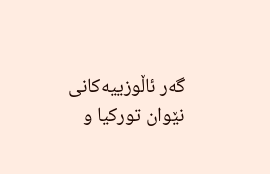گەر ئاڵوزییەكانی نێوان توركیا و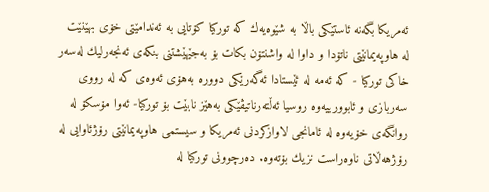ئەمریكا بگەنە ئاستێكی باڵا بە شێوەیەك كە توركیا كۆتایی بە ئەندامێتی خۆی بهێنێت لە هاوپەیمانێتی ناتۆدا و داوا لە واشنتۆن بكات بۆ بەجێهێشتنی بنكەی ئەنجەرلیك لەسەر خاكی توركیا - كە ئەمە لە ئێستادا ئەگەرێكی دوورە بەهۆی ئەوەی كە لە رووی سەربازی و ئابوورییەوە روسیا ئەڵتەرناتیڤێكی بەهێز نابێت بۆ توركیا- ئەوا مۆسكۆ لە روانگەی خۆیەوە لە ئامانجی لاوازكردنی ئەمریكا و سیستمی هاوپەیمانێتی رۆژئاوایی لە رۆژهەڵاتی ناوەراست نزیك بۆتەوە. دەرچوونی توركیا لە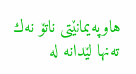هاوپەیمانێتی ناتۆ نەك تەنها لێدانە لە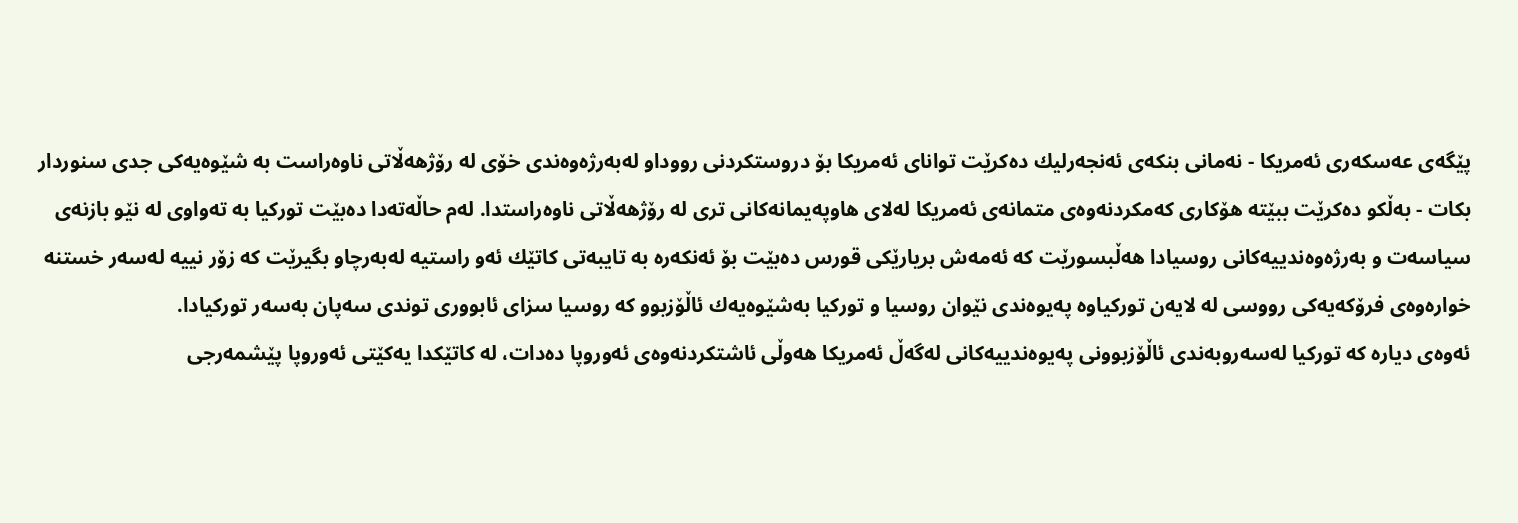پێگەی عەسكەری ئەمریكا - نەمانی بنكەی ئەنجەرلیك دەكرێت توانای ئەمریكا بۆ دروستكردنی رووداو لەبەرژەوەندی خۆی لە رۆژهەڵاتی ناوەراست بە شێوەیەكی جدی سنوردار بكات - بەڵكو دەكرێت ببێتە هۆكاری كەمكردنەوەی متمانەی ئەمریكا لەلای هاوپەیمانەكانی تری لە رۆژهەڵاتی ناوەراستدا. لەم حاڵەتەدا دەبێت توركیا بە تەواوی لە نێو بازنەی سیاسەت و بەرژەوەندییەكانی روسیادا هەڵبسورێت كە ئەمەش بریارێكی قورس دەبێت بۆ ئەنكەرە بە تایبەتی كاتێك ئەو راستیە لەبەرچاو بگیرێت كە زۆر نییە لەسەر خستنە خوارەوەی فرۆكەیەكی رووسی لە لایەن توركیاوە پەیوەندی نێوان روسیا و توركیا بەشێوەیەك ئاڵۆزبوو كە روسیا سزای ئابووری توندی سەپان بەسەر توركیادا.
ئەوەی دیارە كە توركیا لەسەروبەندی ئاڵۆزبوونی پەیوەندییەكانی لەگەڵ ئەمریكا هەوڵی ئاشتكردنەوەی ئەوروپا دەدات، لە كاتێكدا یەكێتی ئەوروپا پێشمەرجی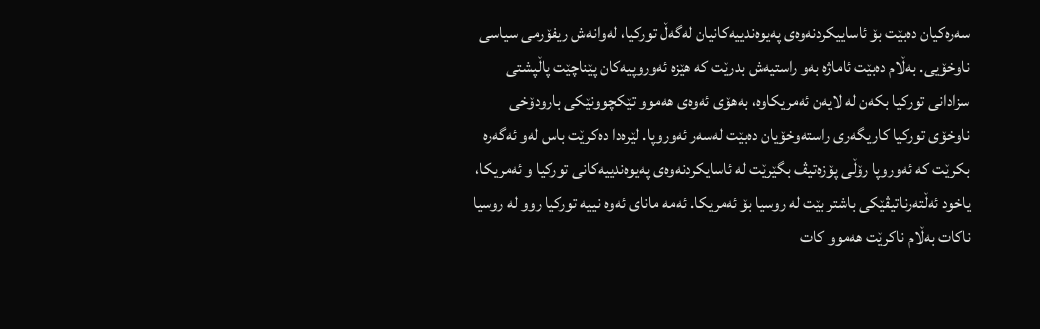سەرەكیان دەبێت بۆ ئاساییكردنەوەی پەیوەندییەكانیان لەگەڵ توركیا، لەوانەش ریفۆرمی سیاسی ناوخۆیی. بەڵام دەبێت ئاماژە بەو راستیەش بدرێت كە هێزە ئەوروپیەكان پێناچێت پاڵپشتی سزادانی توركیا بكەن لە لایەن ئەمریكاوە، بەهۆی ئەوەی هەموو تێكچوونێكی بارودۆخی ناوخۆی توركیا كاریگەری راستەوخۆیان دەبێت لەسەر ئەوروپا. لێرەدا دەكرێت باس لەو ئەگەرە بكرێت كە ئەوروپا رۆڵی پۆزەتیڤ بگێرێت لە ئاسایكردنەوەی پەیوەندییەكانی توركیا و ئەمریكا، یاخود ئەڵتەرناتیڤێكی باشتر بێت لە روسیا بۆ ئەمریكا. ئەمە مانای ئەوە نییە توركیا روو لە روسیا ناكات بەڵام ناكرێت هەموو كات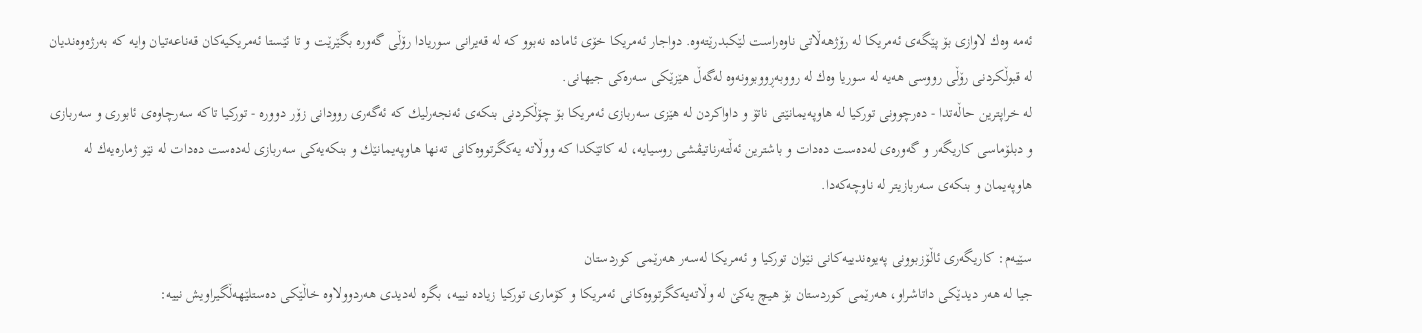ئەمە وەك لاوازی بۆ پێگەی ئەمریكا لە رۆژهەڵاتی ناوەراست لێكبدرێتەوە. دواجار ئەمریكا خۆی ئامادە نەبوو كە لە قەیرانی سوریادا رۆڵی گەورە بگێرێت و تا ئێستا ئەمریكیەكان قەناعەتیان وایە كە بەرژەوەندیان لە قبوڵكردنی رۆڵی رووسی هەیە لە سوریا وەك لە رووبەڕووبوونەوە لەگەڵ هێزێكی سەرەكی جیهانی.
لە خراپترین حاڵەتدا - دەرچوونی توركیا لە هاوپەیمانێتی ناتۆ و داواكردن لە هێزی سەربازی ئەمریكا بۆ چۆڵكردنی بنكەی ئەنجەرلیك كە ئەگەری روودانی زۆر دوورە - توركیا تاكە سەرچاوەی ئابوری و سەربازی و دبلۆماسی كاریگەر و گەورەی لەدەست دەدات و باشترین ئەڵتەرناتیڤشی روسیایە، لە كاتێكدا كە ووڵاتە یەكگرتووەكانی تەنها هاوپەیمانێك و بنكەیەكی سەربازی لەدەست دەدات لە نێو ژمارەیەك لە هاوپەیمان و بنكەی سەربازیتر لە ناوچەكەدا.

سێیەم: كاریگه‌ری ئاڵۆزبوونی په‌یوه‌ندییه‌كانی نێوان توركیا و ئەمریكا له‌سه‌ر هه‌رێمی كوردستان
جیا لە هەر دیدێکی داتاشراو، هەرێمی کوردستان بۆ هیچ یەکێ لە وڵاتەیەکگرتووەکانی ئەمریکا و کۆماری تورکیا زیادە نییە، بگرە لەدیدی هەردوولاوە خاڵێکی دەستلێهەڵگیراویش نییە: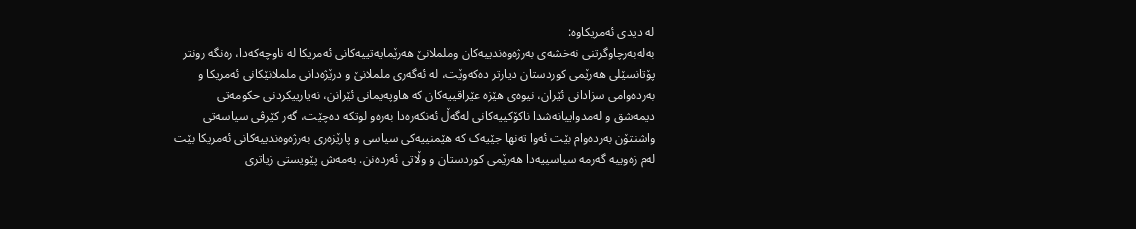لە دیدی ئەمریکاوە:
بەلەبەرچاوگرتنی نەخشەی بەرژەوەندییەکان وململانێ هەرێمایەتییەکانی ئەمریکا لە ناوچەکەدا، رەنگە رونتر پۆتانسێلی هەرێمی کوردستان دیارتر دەکەوێت، لە ئەگەری ململانێ و درێژەدانی ململانێکانی ئەمریکا و بەردەوامی سزادانی ئێران، نیوەی هێزە عێراقییەکان کە هاوپەیمانی ئێرانن، نەیارییکردنی حکومەتی دیمەشق و لەمدواییانەشدا ناکۆکییەکانی لەگەڵ ئەنکەرەدا بەرەو لوتکە دەچێت، گەر کێرڤی سیاسەتی واشنتۆن بەردەوام بێت ئەوا تەنها جێیەک کە هێمنییەکی سیاسی و پارێزەری بەرژەوەندییەکانی ئەمریکا بێت لەم زەوییە گەرمە سیاسییەدا هەرێمی کوردستان و وڵاتی ئەردەنن. بەمەش پێویستی زیاتری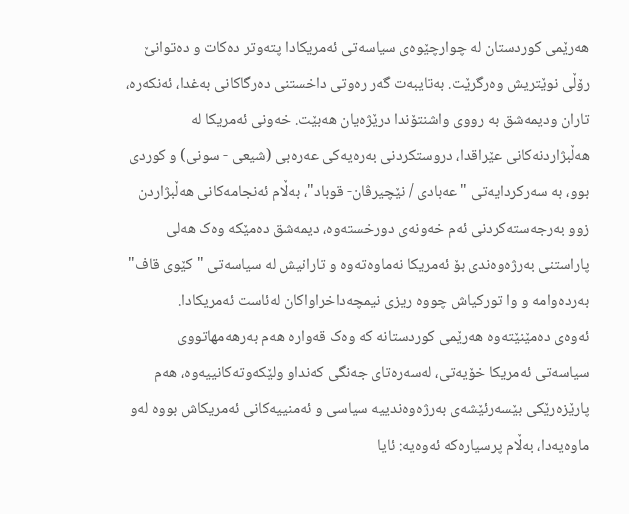هەرێمی کوردستان لە چوارچێوەی سیاسەتی ئەمریکادا پتەوتر دەکات و دەتوانێ رۆڵی نوێتریش وەرگرێت. بەتایبەت گەر رەوتی داخستنی دەرگاکانی بەغدا، ئەنکەرە، تاران ودیمەشق بە رووی واشنتۆندا درێژەیان هەبێت. خەونی ئەمریکا لە هەڵبژاردنەکانی عێراقدا، دروستکردنی بەرەیەکی عەرەبی (شیعی - سونی) و کوردی بوو، بە سەرکردایەتی "عەبادی / نێچیرڤان- قوباد"، بەڵام ئەنجامەکانی هەڵبژاردن زوو بەرجەستەکردنی ئەم خەونەی دورخستەوە، دیمەشق دەمێکە وەک هەلی پاراستنی بەرژەوەندی بۆ ئەمریکا نەماوەتەوە و تارانیش لە سیاسەتی "کێوی قاف" بەردەوامە و وا تورکیاش چووە ریزی نیمچەداخراواکان لەئاست ئەمریکادا.
ئەوەی دەمێنێتەوە هەرێمی کوردستانە کە وەک قەوارە هەم بەرهەمهاتووی سیاسەتی ئەمریکا خۆیەتی، لەسەرەتای جەنگی کەنداو ولێکەوتەکانییەوە، هەم پارێزەرێکی بێسەرئێشەی بەرژەوەندییە سیاسی و ئەمنییەکانی ئەمریکاش بووە لەو ماوەیەدا، بەڵام پرسیارەکە ئەوەیە: ئایا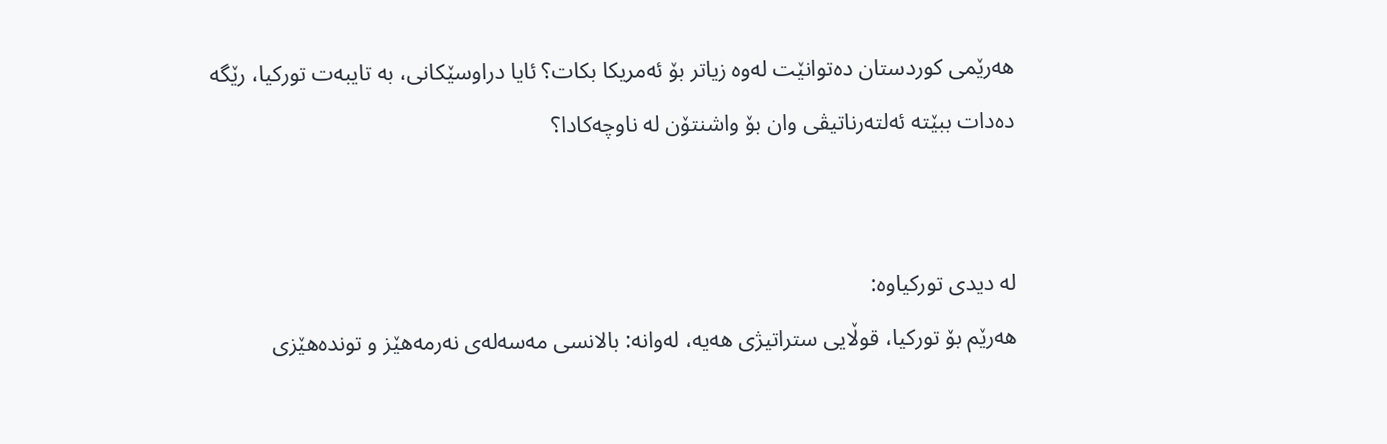هەرێمی کوردستان دەتوانێت لەوە زیاتر بۆ ئەمریکا بکات؟ ئایا دراوسێکانی، بە تایبەت تورکیا، رێگە دەدات ببێتە ئەلتەرناتیڤی وان بۆ واشنتۆن لە ناوچەکادا؟


لە دیدی تورکیاوە:
هەرێم بۆ تورکیا، قوڵایی ستراتیژی هەیە، لەوانە: بالانسی مەسەلەی نەرمەهێز و توندەهێزی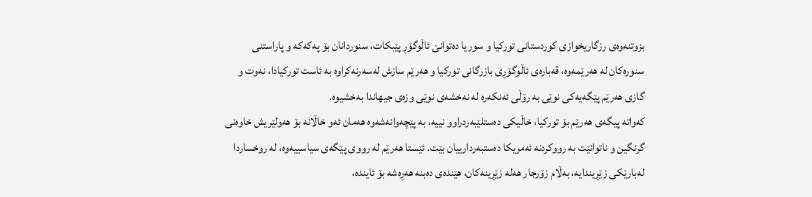بزوتنەوەی رزگاریخوازی کوردستانی تورکیا و سوریا دەتوانێ ئاڵوگۆڕ پێبکات، سنوردانان بۆ پەکەکە و پاراستنی سنورەکان لە هەرێمەوە، قەبارەی ئاڵوگۆڕی بازرگانی تورکیا و هەرێم سازش لەسەرنەکراوە بە ئاست تورکیادا، نەوت و گازی هەرێم پێگەیەکی نوێی بە رۆڵی ئەنکەرە لە نەخشەی نوێی وزەی جیهاندا بەخشیوە.
کەواتە پیگەی هەرێم بۆ تورکیا، خاڵیکی دەستلێبەردراوو نییە، بە پێچەوانەشەوە هەمان ئەو خاڵانە بۆ هەولێریش خاوەنی گرنگین و ناتوانێت بە رووکردنە ئەمریکا دەستبەردارییان بێت. ئێستا هەرێم لە رووی پێگەی سیاسییەوە، لە روخساردا لەبارێکی زێڕیندایە، بەڵام زۆرجار هەلە زێڕینەکان، هێندەی دەبنە هەڕەشە بۆ ئایندە،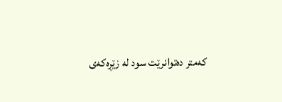کەمتر دەتوانرێت سود لە زێڕەکەی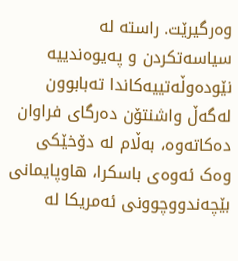وەرگیرێت. راستە لە سیاسەتکردن و پەیوەندییە نێودەوڵەتییەکاندا تەبابوون لەگەڵ واشنتۆن دەرگای فراوان دەکاتەوە، بەڵام لە دۆخێکی وەک ئەوەی باسکرا، هاوپایمانی بێچەندووچوونی ئەمریکا لە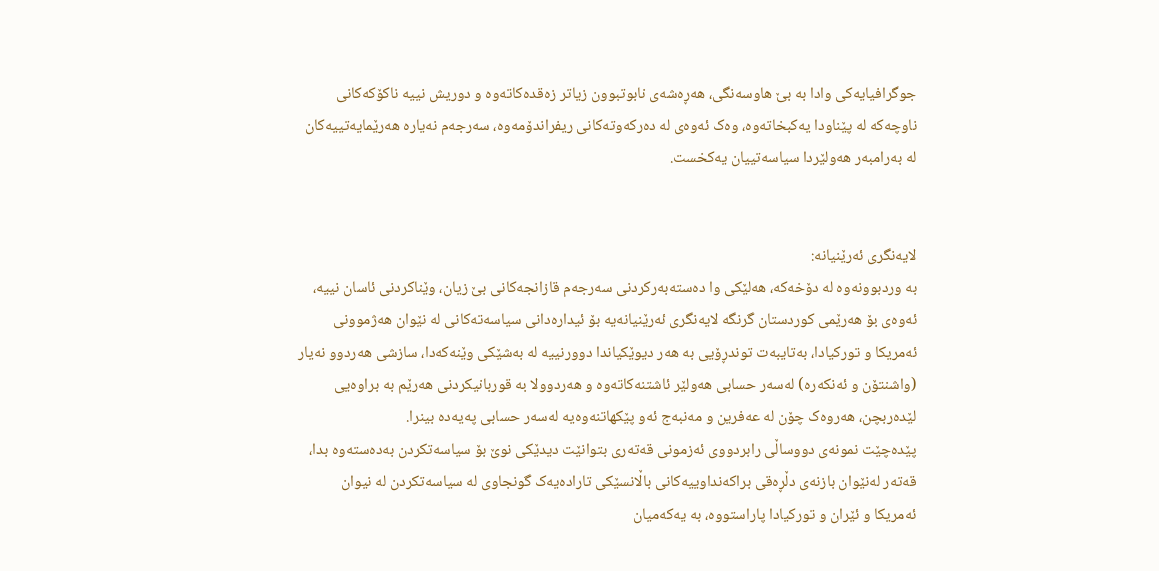جوگرافیایەکی وادا بە بێ هاوسەنگی، هەڕەشەی نابوتبوون زیاتر زەقدەکاتەوە و دوریش نییە ناکۆکەکانی ناوچەکە لە پێناودا یەکبخاتەوە، وەک ئەوەی لە دەرکەوتەکانی ریفراندۆمەوە، سەرجەم نەیارە هەرێمایەتییەکان لە بەرامبەر هەولێردا سیاسەتییان یەکخست.


لایەنگری ئەرێنیانە:
بە وردبوونەوە لە دۆخەکە، هەلێکی وا دەستەبەرکردنی سەرجەم قازانجەکانی بێ زیان، وێناکردنی ئاسان نییە، ئەوەی بۆ هەرێمی کوردستان گرنگە لایەنگری ئەرێنیانەیە بۆ ئیدارەدانی سیاسەتەکانی لە نێوان هەژموونی ئەمریکا و تورکیادا، بەتایبەت توندڕۆیی بە هەر دیوێکیاندا دوورنییە لە بەشێکی وێنەکەدا، سازشی هەردوو نەیار (واشنتۆن و ئەنکەرە) لەسەر حسابی هەولێر ئاشتنەکاتەوە و هەردوولا بە قوربانیکردنی هەرێم بە براوەیی لێدەربچن، هەروەک چۆن لە عەفرین و مەنبەج ئەو پێکهاتنەوەیە لەسەر حسابی پەیەدە بینرا.
پێدەچێت نمونەی دووساڵی رابردووی ئەزمونی قەتەری بتوانێت دیدێکی نوێ بۆ سیاسەتکردن بەدەستەوە بدا، قەتەر لەنێوان بازنەی دڵڕەقی براکەنداوییەکانی باڵانسێکی تارادەیەک گونجاوی لە سیاسەتکردن لە نیوان ئەمریکا و ئێران و تورکیادا پاراستووە، بە یەکەمیان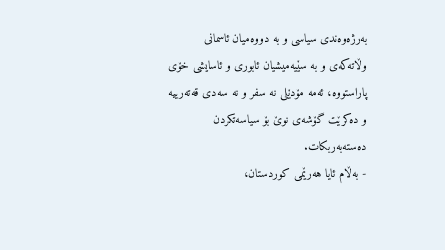بەرژەوەندی سیاسی و بە دووەمیان ئاسمانی وڵاتەکەی و بە سێیەمیشیان ئابوری و ئاسایشی خۆی پاراستووە، ئەمە مۆدێلی نە سفر و نە سەدی قەتەرییە و دەکرێت گۆشەی نوێ بۆ سیاسەتکردن دەستەبەربکات.
- بەڵام ئایا هەرێمی کوردستان،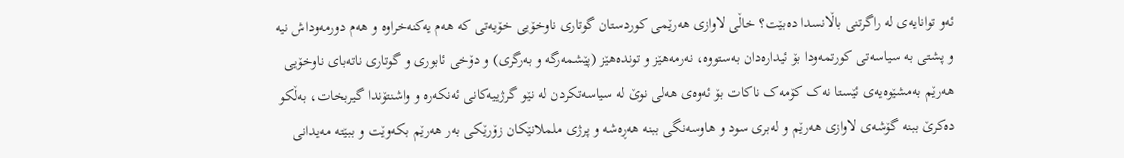ئەو توانایەی لە راگرتنی باڵانسدا دەبێت؟ خاڵی لاوازی هەرێمی کوردستان گوتاری ناوخۆیی خۆیەتی کە هەم یەکنەخراوە و هەم دورمەوداش نیە و پشتی بە سیاسەتی کورتمەودا بۆ ئیدارەدان بەستووە، نەرمەهێز و توندەهێز (پێشمەرگە و بەرگری) و دۆخی ئابوری و گوتاری ناتەبای ناوخۆیی هەرێم بەمشێوەیەی ئێستا نەک کۆمەک ناکات بۆ ئەوەی هەلی نوێ لە سیاسەتکردن لە نێو گرژییەکانی ئەنکەرە و واشنتۆندا گیربخات، بەڵکو دەکرێ ببنە گۆشەی لاوازی هەرێم و لەبری سود و هاوسەنگی ببنە هەڕەشە و پرژی ململانێکان زۆرێکی بەر هەرێم بکەوێت و ببێتە مەیدانی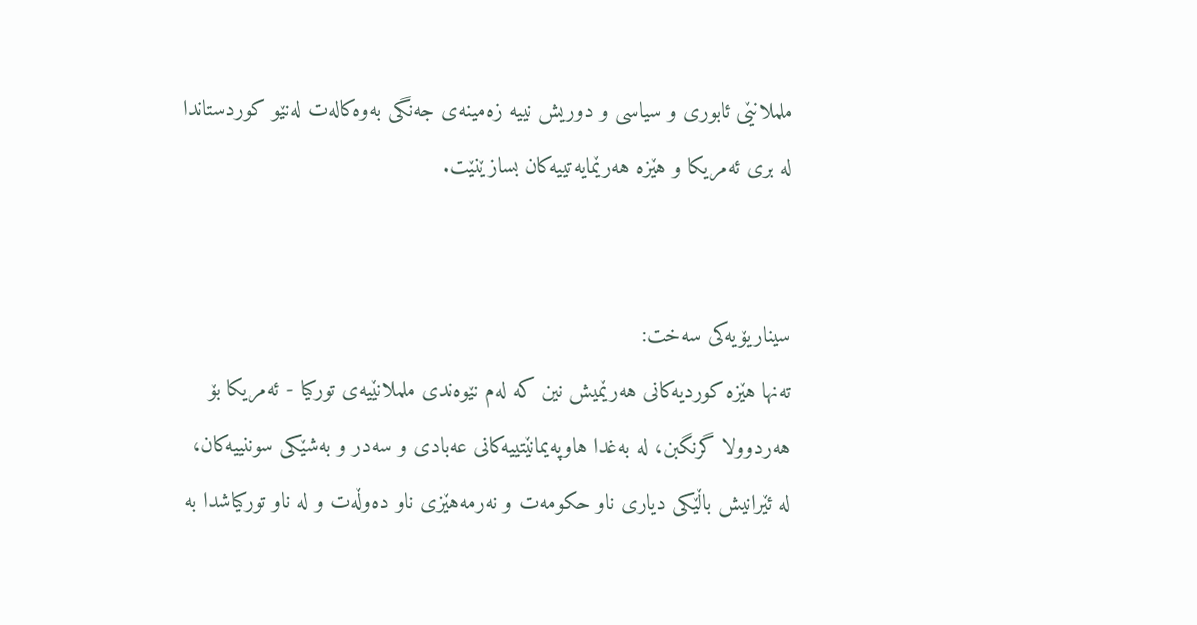ململانێی ئابوری و سیاسی و دوریش نییە زەمینەی جەنگی بەوەکالەت لەنێو کوردستاندا لە بری ئەمریکا و هێزە هەرێمایەتییەکان بسازێنێت.


سیناریۆیەکی سەخت:
تەنها هێزە کوردیەکانی هەرێمیش نین کە لەم نێوەندی ململانێیەی تورکیا - ئەمریکا بۆ هەردوولا گرنگبن، لە بەغدا هاوپەیمانێتییەکانی عەبادی و سەدر و بەشێکی سوننییەکان، لە ئێرانیش باڵێکی دیاری ناو حکومەت و نەرمەهێزی ناو دەوڵەت و لە ناو تورکیاشدا بە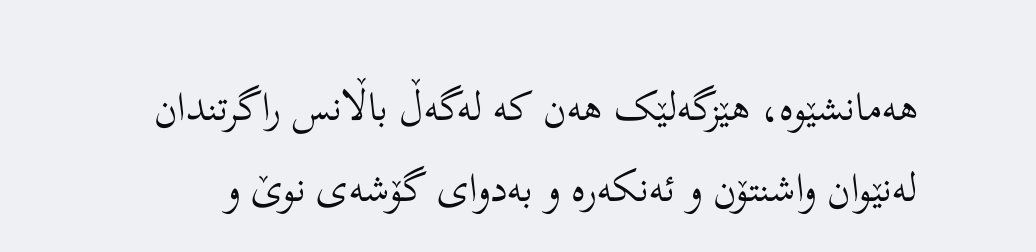هەمانشێوە، هێزگەلێک هەن کە لەگەڵ باڵانس راگرتندان لەنێوان واشنتۆن و ئەنکەرە و بەدوای گۆشەی نوێ و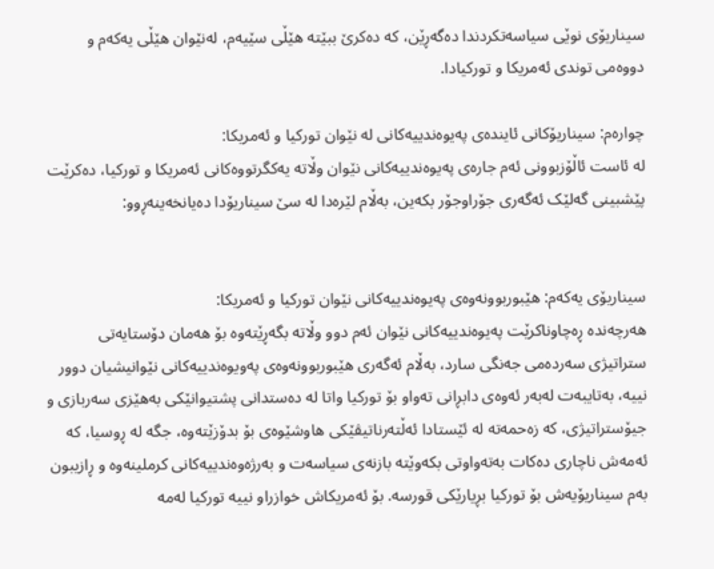سیناریۆی نوێی سیاسەتکردندا دەگەڕێن، کە دەکرێ ببێتە هێڵی سێیەم، لەنێوان هێڵی یەکەم و دووەمی توندی ئەمریکا و تورکیادا.

چوارەم: سیناریۆكانی ئاینده‌ی په‌یوه‌ندییه‌كانی لە نێوان تورکیا و ئەمریکا:
لە ئاست ئاڵۆزبوونی ئەم جارەی پەیوەندییەکانی نێوان وڵاتە یەکگرتووەکانی ئەمریکا و تورکیا، دەکرێت پێشبینی گەلێک ئەگەری جۆراوجۆر بکەین، بەڵام لێرەدا لە سێ سیناریۆدا دەیانخەینەڕوو:


سیناریۆی یەکەم: هێبوربوونەوەی پەیوەندییەکانی نێوان تورکیا و ئەمریکا:
هەرچەندە ڕەچاوناکرێت پەیوەندییەکانی نێوان ئەم دوو وڵاتە بگەڕێتەوە بۆ هەمان دۆستایەتی ستراتیژی سەردەمی جەنگی سارد، بەڵام ئەگەری هێبوربوونەوەی پەویوەندییەکانی نێوانیشیان دوور نییە، بەتایبەت لەبەر ئەوەی دابڕانی تەواو بۆ تورکیا واتا لە دەستدانی پشتیوانێکی بەهێزی سەربازی و جیۆستراتیژی، کە زەحمەتە لە ئێستادا ئەڵتەرناتیڤێکی هاوشێوەی بۆ بدۆزێتەوە، جگە لە ڕوسیا، کە ئەمەش ناچاری دەکات بەتەواوتی بکەوێتە بازنەی سیاسەت و بەرژەوەندییەکانی کرملینەوە و ڕازیبون بەم سیناریۆیەش بۆ تورکیا بڕیارێکی قورسە. بۆ ئەمریکاش خوازراو نییە تورکیا لەمە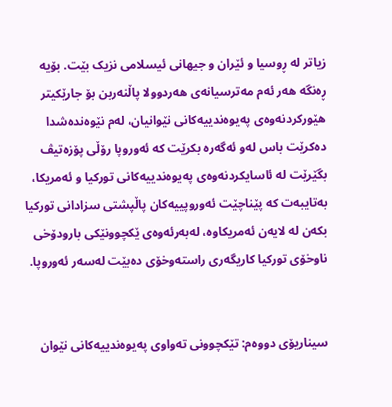زیاتر لە ڕوسیا و ئێران و جیهانی ئیسلامی نزیک بێت. بۆیە ڕەنگە هەر ئەم مەترسیانەی هەردوولا پاڵنەربن بۆ جارێکیتر هێورکردنەوەی پەیوەندییەکانی نێوانیان، لەم نێوەندەشدا دەكرێت باس لەو ئەگەرە بكرێت كە ئەوروپا رۆڵی پۆزەتیڤ بگێرێت لە ئاسایكردنەوەی پەیوەندییەكانی توركیا و ئەمریكا، بەتایبەت کە پێناچێت ئەوروپییەكان پاڵپشتی سزادانی توركیا بكەن لە لایەن ئەمریكاوە، لەبەرئەوەی ێكچوونێكی بارودۆخی ناوخۆی توركیا كاریگەری راستەوخۆی دەبێت لەسەر ئەوروپا.


سیناریۆی دووەم: تێکچوونی تەواوی پەیوەندییەکانی نێوان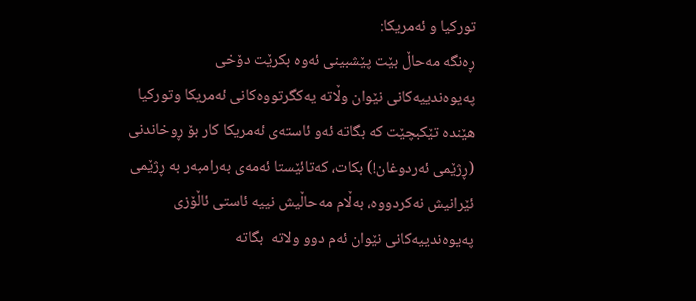تورکیا و ئەمریکا:
ڕەنگە مەحاڵ بێت پێشبینی ئەوە بکرێت دۆخی پەیوەندییەکانی نێوان وڵاتە یەکگرتووەکانی ئەمریکا وتورکیا هێندە تێکبچێت کە بگاتە ئەو ئاستەی ئەمریکا کار بۆ ڕوخاندنی (ڕژێمی ئەردوغان!) بکات، کەتائێستا ئەمەی بەرامبەر بە ڕژێمی ئێرانیش نەکردووە، بەڵام مەحاڵیش نییە ئاستی ئاڵۆزی پەیوەندییەکانی نێوان ئەم دوو ولاتە  بگاتە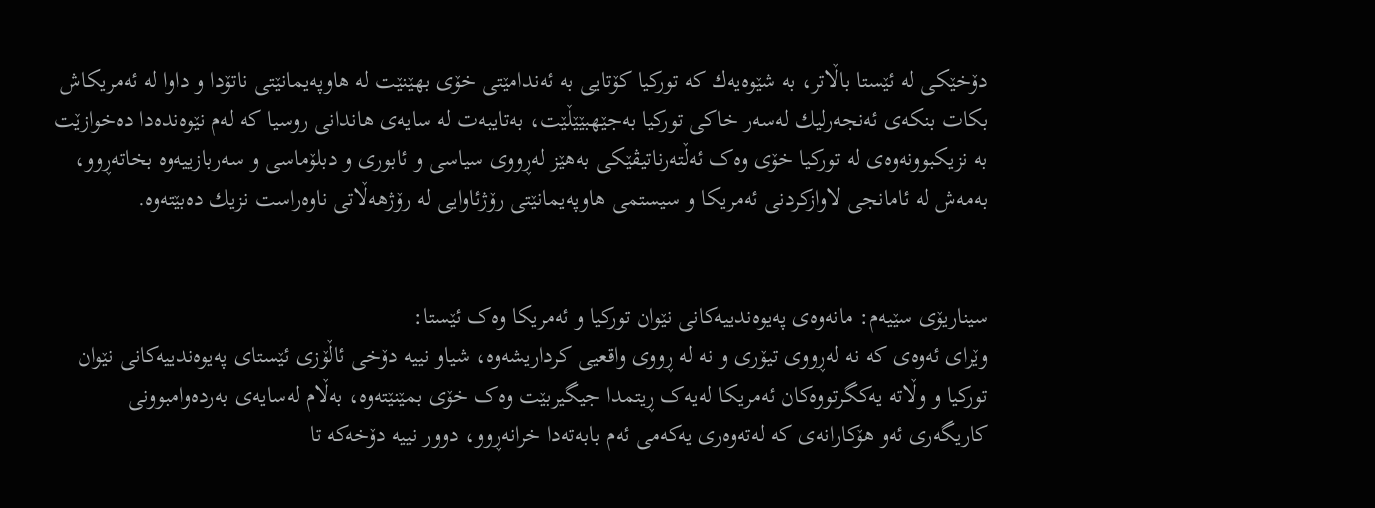دۆخێکی لە ئێستا باڵاتر، بە شێوەیەك كە توركیا كۆتایی بە ئەندامێتی خۆی بهێنێت لە هاوپەیمانێتی ناتۆدا و داوا لە ئەمریکاش بكات بنكەی ئەنجەرلیك لەسەر خاكی توركیا بەجێهبێێڵێت، بەتایبەت لە سایەی هاندانی روسیا کە لەم نێوەندەدا دەخوازێت بە نزیکبوونەوەی لە تورکیا خۆی وەک ئەڵتەرناتیڤێكی بەهێز لەڕووی سیاسی و ئابوری و دبلۆماسی و سەربازییەوە بخاتەڕوو، بەمەش لە ئامانجی لاوازكردنی ئەمریكا و سیستمی هاوپەیمانێتی رۆژئاوایی لە رۆژهەڵاتی ناوەراست نزیك دەبێتەوە.


سیناریۆی سێیەم: مانەوەی پەیوەندییەکانی نێوان تورکیا و ئەمریکا وەک ئێستا:
وێرای ئەوەی کە نە لەڕووی تیۆری و نە لە ڕووی واقعیی کرداریشەوە، شیاو نییە دۆخی ئاڵۆزی ئێستای پەیوەندییەکانی نێوان تورکیا و وڵاتە یەکگرتووەکان ئەمریکا لەیەک ڕیتمدا جیگیربێت وەک خۆی بمێنێتەوە، بەڵام لەسایەی بەردەوامبوونی کاریگەری ئەو هۆکارانەی کە لەتەوەری یەکەمی ئەم بابەتەدا خرانەڕوو، دوور نییە دۆخەکە تا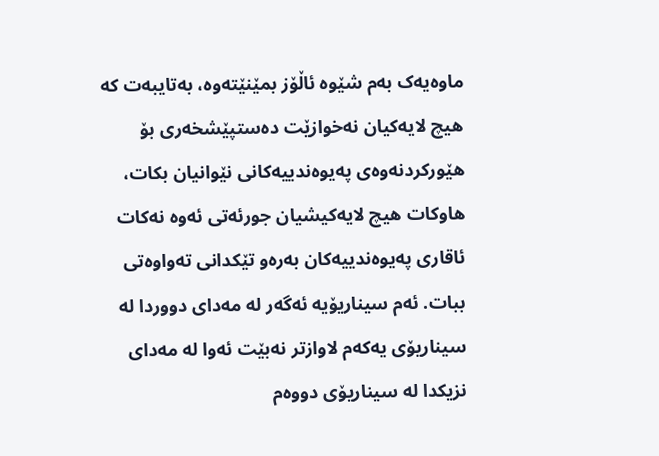ماوەیەک بەم شێوە ئاڵۆز بمێنێتەوە، بەتایبەت کە هیچ لایەکیان نەخوازێت دەستپێشخەری بۆ هێورکردنەوەی پەیوەندییەکانی نێوانیان بکات، هاوکات هیچ لایەکیشیان جورئەتی ئەوە نەکات ئاقاری پەیوەندییەکان بەرەو تێکدانی تەواوەتی ببات. ئەم سیناریۆیە ئەگەر لە مەدای دووردا لە سیناریۆی یەکەم لاوازتر نەبێت ئەوا لە مەدای نزیکدا لە سیناریۆی دووەم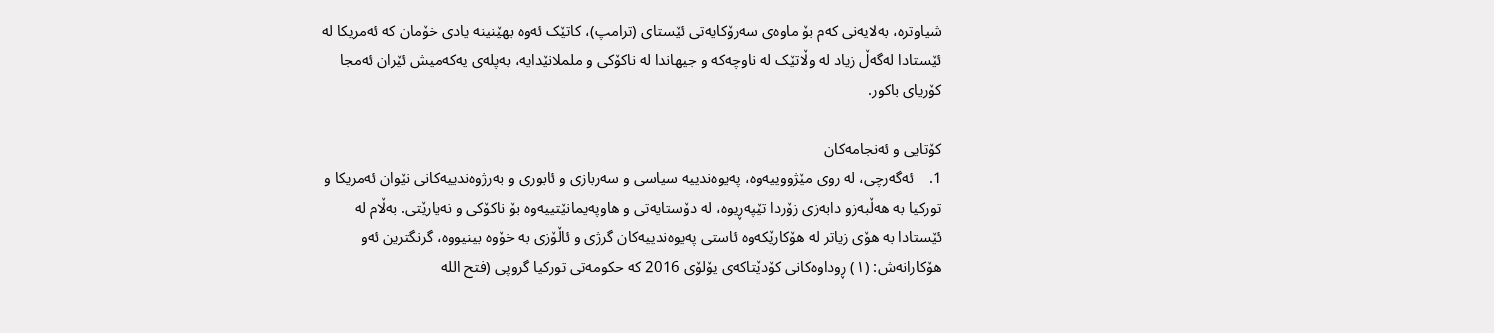شیاوترە، بەلایەنی کەم بۆ ماوەی سەرۆکایەتی ئێستای (ترامپ)، کاتێک ئەوە بهێنینە یادی خۆمان کە ئەمریکا لە ئێستادا لەگەڵ زیاد لە وڵاتێک لە ناوچەکە و جیهاندا لە ناکۆکی و ململانێدایە، بەپلەی یەکەمیش ئێران ئەمجا کۆریای باکور.

کۆتایی و ئەنجامەکان
1.    ئەگەرچی‌، له‌ روی مێژووییه‌وه،‌ په‌یوه‌ندییه‌ سیاسی و سەربازی و ئابوری و به‌رژوه‌ندییه‌كانی نێوان ئه‌مریكا و توركیا به‌ هه‌ڵبه‌زو دابه‌زی زۆردا تێپه‌ڕیوه‌، له‌ دۆستایه‌تی و هاوپه‌یمانێتییه‌وه‌ بۆ ناکۆکی و نه‌یارێتی. به‌ڵام له‌ ئێستادا به‌ هۆی زیاتر له‌ هۆكارێكه‌وه‌ ئاستی په‌یوه‌ندییه‌كان گرژی و ئاڵۆزی به‌ خۆوه‌ بینیووه‌، گرنگترین ئەو هۆکارانەش: (١) ڕوداوه‌كانی كۆدێتاكه‌‌ی یۆلۆی 2016 کە‌ حكومه‌تی توركیا گروپی (فتح الله‌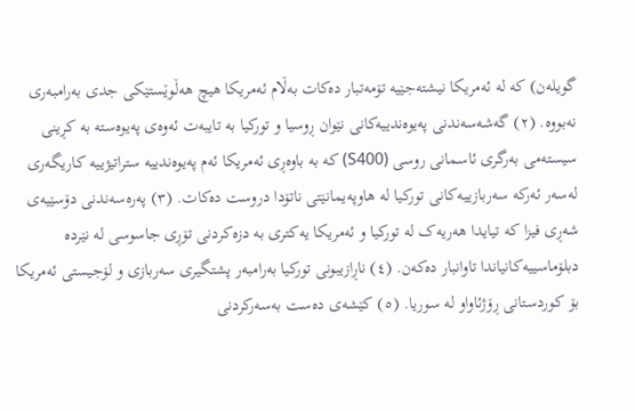گویله‌ن) كه‌ له‌ ئەمریکا نیشته‌جێیه‌ تۆمەتبار دەکات به‌ڵام ئه‌مریكا هیچ هه‌ڵوێستێكی جدی بەرامبەری نه‌بووه‌. (٢) گه‌شه‌سه‌ندنی پەیوەندییەکانی نێوان ڕوسیا و توركیا به‌ تایبه‌ت ئەوه‌ی په‌یوه‌سته‌ به‌ كڕینی سیسته‌می به‌رگری ئاسمانی روسی (S400) کە بە باوەڕی ئه‌مریكا ئه‌م په‌یوه‌ندییه‌ ستراتیژییه‌ كاریگه‌ری له‌سه‌ر ئه‌ركه‌ سه‌ربازییه‌كانی توركیا له‌ هاوپه‌یمانێتی ناتۆدا دروست دەكات. (٣) پەرەسەندنی دۆسێیەی شه‌ڕی فیزا کە تیایدا هەریەک لە تورکیا و ئەمریکا یه‌كتری به‌ دزه‌كردنی تۆڕی‌ جاسوسی له‌ نێرده‌ دبلۆماسییه‌كانیاندا تاوانبار‌ دەکەن. (٤) ناڕازیبونی توركیا بەرامبەر پشتگیری سه‌ربازی و لۆجیستی ئه‌مریكا بۆ كوردستانی ڕۆژئاواو لە سوریا‌. (٥) کێشەی ده‌ست به‌سه‌ركردنی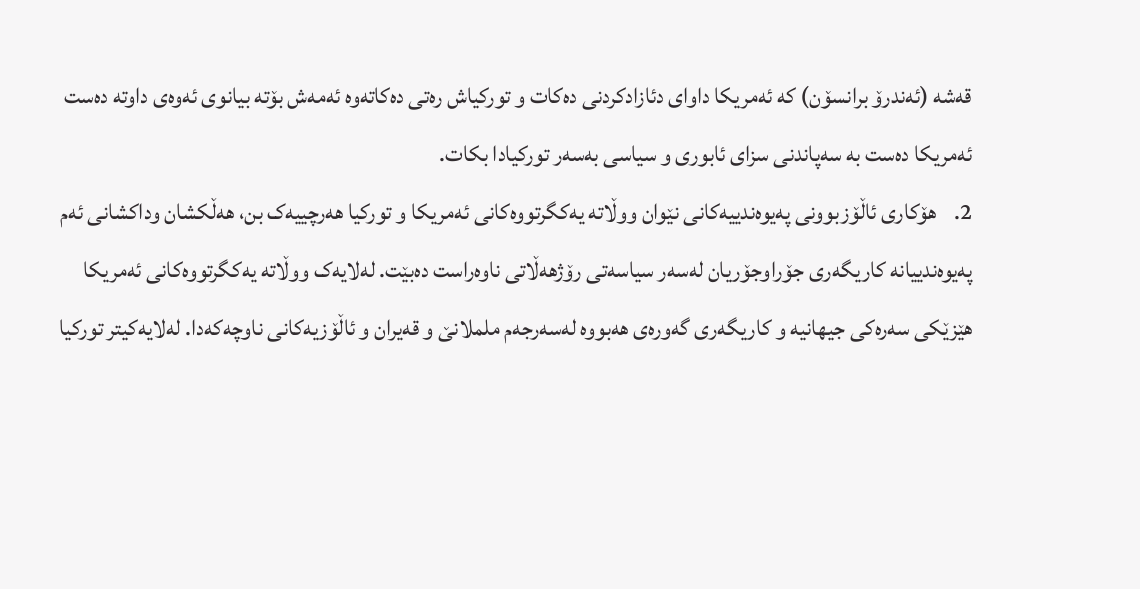قه‌شه ‌(ئه‌ندرۆ برانسۆن) كه‌ ئەمریکا داوای دئازادكردنی دەکات و توركیاش ره‌تی ده‌كاته‌وه ئەمەش بۆتە بیانوی ئەوەی داوتە دەست‌ ئه‌مریكا ده‌ست بە سەپاندنی سزای ئابوری و سیاسی بەسەر توركیادا بکات.
2.    هۆکاری ئاڵۆزبوونی پەیوەندییەکانی نێوان ووڵاتە یەكگرتووەكانی ئەمریكا و توركیا هەرچییەک بن، هەڵكشان وداكشانی ئەم پەیوەندییانە كاریگەری جۆراوجۆریان لەسەر سیاسەتی رۆژهەڵاتی ناوەراست دەبێت. لەلایەک ووڵاتە یەكگرتووەكانی ئەمریكا هێزێكی سەرەكی جیهانیە و كاریگەری گەورەی هەبووە لەسەرجەم ململانێ و قەیران و ئاڵۆزیەكانی ناوچەكەدا. لەلایەکیتر توركیا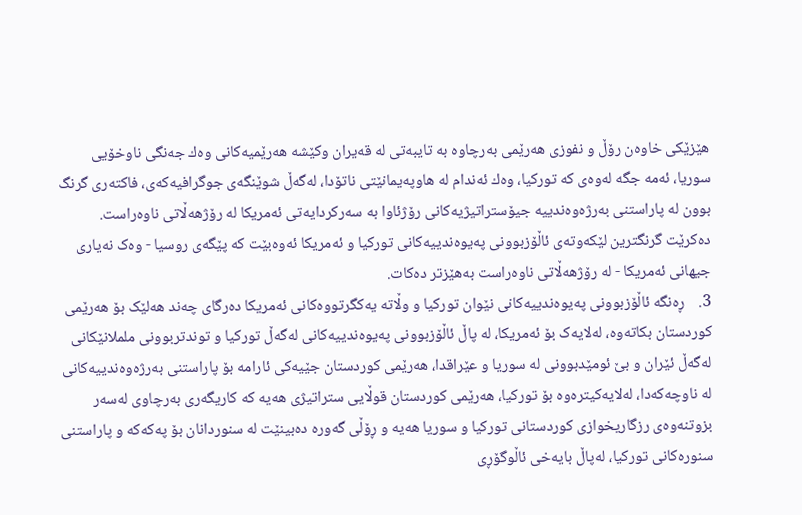هێزێكی خاوەن رۆڵ و نفوزی هەرێمی بەرچاوە بە تایبەتی لە قەیران وكێشە هەرێمیەكانی وەك جەنگی ناوخۆیی سوریا، ئەمە جگە لەوەی کە تورکیا، وەك ئەندام لە هاوپەیمانێتی ناتۆدا، لەگەڵ شوێنگەی جوگرافیەكەی، فاكتەری گرنگ بوون لە پاراستنی بەرژەوەندییە جیۆستراتیژیەكانی رۆژئاوا بە سەركردایەتی ئەمریكا لە رۆژهەڵاتی ناوەراست. دەکرێت گرنگترین لێکەوتەی ئاڵۆزبوونی پەیوەندییەكانی توركیا و ئەمریكا ئەوەبێت کە پێگەی روسیا - وەک نەیاری جیهانی ئەمریکا - لە رۆژهەڵاتی ناوەراست بەهێزتر دەكات.
3.    ڕەنگە ئاڵۆزبوونی پەیوەندییەکانی نێوان تورکیا و وڵاتە یەکگرتووەکانی ئەمریکا دەرگای چەند هەلێک بۆ هەرێمی کوردستان بکاتەوە، لەلایەک بۆ ئەمریکا، لە پاڵ ئاڵۆزبوونی پەیوەندییەکانی لەگەڵ تورکیا و توندتربوونی ململانێکانی لەگەڵ ئێران و بێ ئومێدبوونی لە سوریا و عێراقدا، هەرێمی کوردستان جێیەکی ئارامە بۆ پاراستنی بەرژەوەندییەکانی لە ناوچەکەدا، لەلایەکیترەوە بۆ تورکیا، هەرێمی کوردستان قوڵایی ستراتیژی هەیە کە کاریگەری بەرچاوی لەسەر بزوتنەوەی رزگاریخوازی کوردستانی تورکیا و سوریا هەیە و ڕۆڵی گەورە دەبینێت لە سنوردانان بۆ پەکەکە و پاراستنی سنورەکانی تورکیا، لەپاڵ بایەخی ئاڵوگۆڕی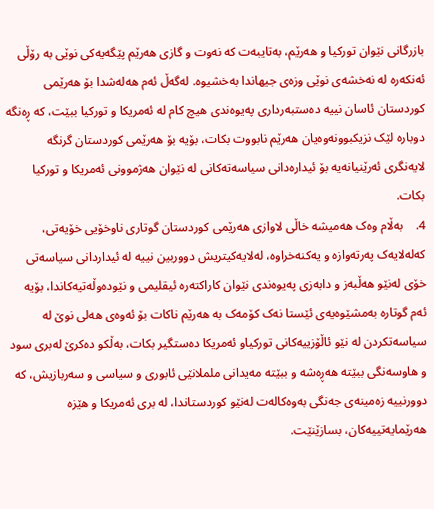بازرگانی نێوان تورکیا و هەرێم، بەتایبەت کە نەوت و گازی هەرێم پێگەیەکی نوێی بە رۆڵی ئەنکەرە لە نەخشەی نوێی وزەی جیهاندا بەخشیوە. لەگەڵ ئەم هەلەشدا بۆ هەرێمی کوردستان ئاسان نییە دەستبەرداری پەیوەندی هیچ کام لە ئەمریکا و تورکیا ببێت، کە ڕەنگە دوبارە لێک نزیکبوونەوەیان هەرێم نابووت بکات، بۆیە بۆ هەرێمی کوردستان گرنگە لایەنگری ئەرێنیانەیە بۆ ئیدارەدانی سیاسەتەکانی لە نێوان هەژموونی ئەمریکا و تورکیا بکات.
4.    بەڵام وەک هەمیشە خاڵی لاوازی هەرێمی کوردستان گوتاری ناوخۆیی خۆیەتی، کەلەلایەک پەرتەوازە و یەکنەخراوە، لەلایەکیتریش دووربین نییە لە ئیداردانی سیاسەتی خۆی لەنێو هەڵبەز و دابەزی پەیوەندی نێوان کاراکتەرە ئیقلیمی و نێودەوڵەتیەکاندا، بۆیە ئەم گوتارە بەمشێوەیەی ئێستا نەک کۆمەک بە هەرێم ناکات بۆ ئەوەی هەلی نوێ لە سیاسەتکردن لە نێو ئاڵۆزییەکانی تورکیاو ئەمریکا دەستگیر بکات، بەڵکو دەکرێ لەبری سود و هاوسەنگی ببێتە هەڕەشە و ببێتە مەیدانی ململانێی ئابوری و سیاسی و سەربازیش، کە دوورنییە زەمینەی جەنگی بەوەکالەت لەنێو کوردستاندا، لە بری ئەمریکا و هێزە هەرێمایەتییەکان، بسازێنێت.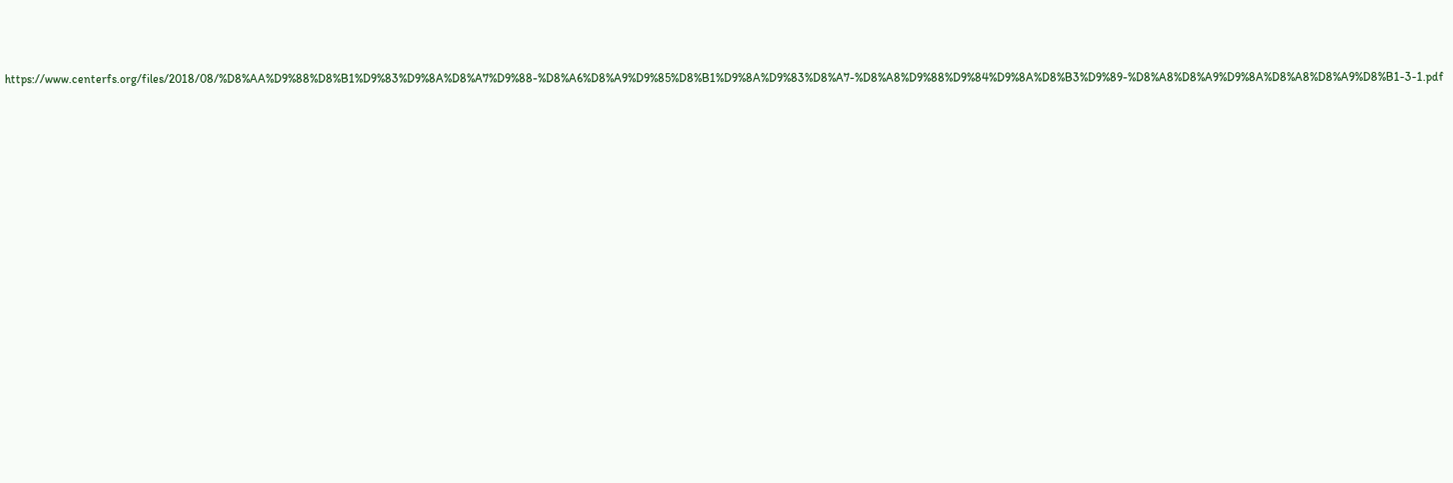https://www.centerfs.org/files/2018/08/%D8%AA%D9%88%D8%B1%D9%83%D9%8A%D8%A7%D9%88-%D8%A6%D8%A9%D9%85%D8%B1%D9%8A%D9%83%D8%A7-%D8%A8%D9%88%D9%84%D9%8A%D8%B3%D9%89-%D8%A8%D8%A9%D9%8A%D8%A8%D8%A9%D8%B1-3-1.pdf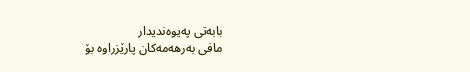بابه‌تی په‌یوه‌ندیدار
مافی به‌رهه‌مه‌كان پارێزراوه‌ بۆ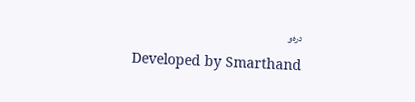دره‌و
Developed by Smarthand